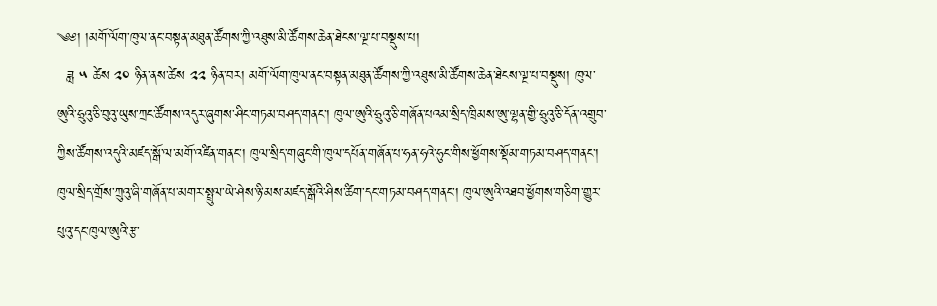༄༅། །མགོ་ལོག་ཁུལ་ནང་བསྟན་མཐུན་ཚོགས་ཀྱི་འཐུས་མི་ཚོགས་ཆེན་ཐེངས་ལྔ་པ་བསྡུས་པ།
  ཟླ ༥ ཚེས ༢༠ ཉིན་ནས་ཚེས ༢༢ ཉིན་བར། མགོ་ལོག་ཁུལ་ནང་བསྟན་མཐུན་ཚོགས་ཀྱི་འཐུས་མི་ཚོགས་ཆེན་ཐེངས་ལྔ་པ་བསྡུས། ཁུལ་ཨུའི་ཧྲུའུ་ཅི་བུའུ་ཡུས་ཀྲང་ཚོགས་འདུར་ཞུགས་ཤིང་གཏམ་བཤད་གནང་། ཁུལ་ཨུའི་ཧྲུའུ་ཅི་གཞོན་པའམ་སྲིད་ཁྲིམས་ཨུ་ལྷན་གྱི་ཧྲུའུ་ཅི་དོན་འགྲུབ་ཀྱིས་ཚོགས་འདུའི་མཛད་སྒོ་ལ་མགོ་འཛིན་གནང་། ཁུལ་སྲིད་གཞུང་གི་ཁུལ་དཔོན་གཞོན་པ་ཧན་ཧའེ་ཧུང་གིས་ཕྱོགས་སྡོམ་གཏམ་བཤད་གནང་། ཁུལ་སྲིད་གྲོས་ཀྲུའུ་ཞི་གཞོན་པ་མགར་སྤྲུལ་ཡེ་ཤེས་ཉི་མས་མཛད་སྒོའི་ཤིས་ཚིག་དང་གཏམ་བཤད་གནང་། ཁུལ་ཨུའི་འཐབ་ཕྱོགས་གཅིག་གྱུར་པུའུ་དང་ཁུལ་ཨུའི་རྩ་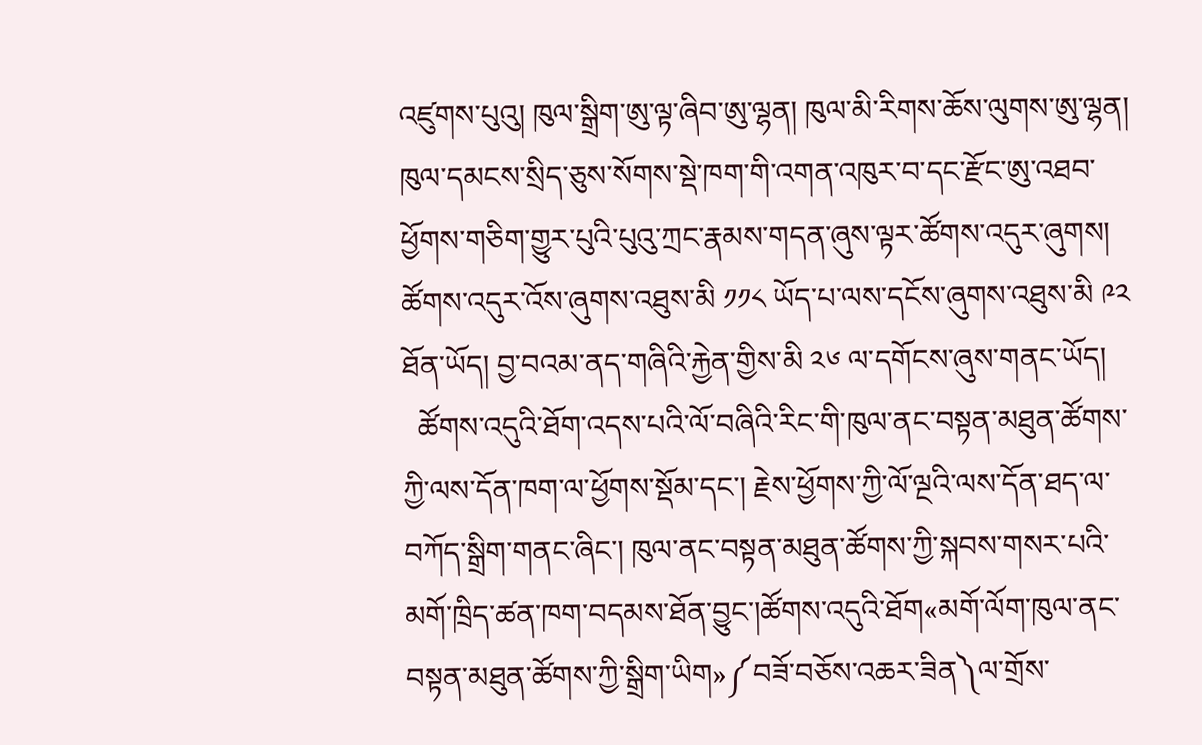འཛུགས་པུའུ། ཁུལ་སྒྲིག་ཨུ་ལྟ་ཞིབ་ཨུ་ལྷན། ཁུལ་མི་རིགས་ཆོས་ལུགས་ཨུ་ལྷན། ཁུལ་དམངས་སྲིད་ཅུས་སོགས་སྡེ་ཁག་གི་འགན་འཁུར་བ་དང་རྫོང་ཨུ་འཐབ་ཕྱོགས་གཅིག་གྱུར་པུའི་པུའུ་ཀྲང་རྣམས་གདན་ཞུས་ལྟར་ཚོགས་འདུར་ཞུགས། ཚོགས་འདུར་འོས་ཞུགས་འཐུས་མི ༡༡༨ ཡོད་པ་ལས་དངོས་ཞུགས་འཐུས་མི ༩༢ ཐོན་ཡོད། བྱ་བའམ་ནད་གཞིའི་རྐྱེན་གྱིས་མི ༢༦ ལ་དགོངས་ཞུས་གནང་ཡོད།
  ཚོགས་འདུའི་ཐོག་འདས་པའི་ལོ་བཞིའི་རིང་གི་ཁུལ་ནང་བསྟན་མཐུན་ཚོགས་ཀྱི་ལས་དོན་ཁག་ལ་ཕྱོགས་སྡོམ་དང་། རྗེས་ཕྱོགས་ཀྱི་ལོ་ལྔའི་ལས་དོན་ཐད་ལ་བཀོད་སྒྲིག་གནང་ཞིང་། ཁུལ་ནང་བསྟན་མཐུན་ཚོགས་ཀྱི་སྐབས་གསར་པའི་མགོ་ཁྲིད་ཚན་ཁག་བདམས་ཐོན་བྱུང་།ཚོགས་འདུའི་ཐོག«མགོ་ལོག་ཁུལ་ནང་བསྟན་མཐུན་ཚོགས་ཀྱི་སྒྲིག་ཡིག»༼བཟོ་བཅོས་འཆར་ཟིན༽ལ་གྲོས་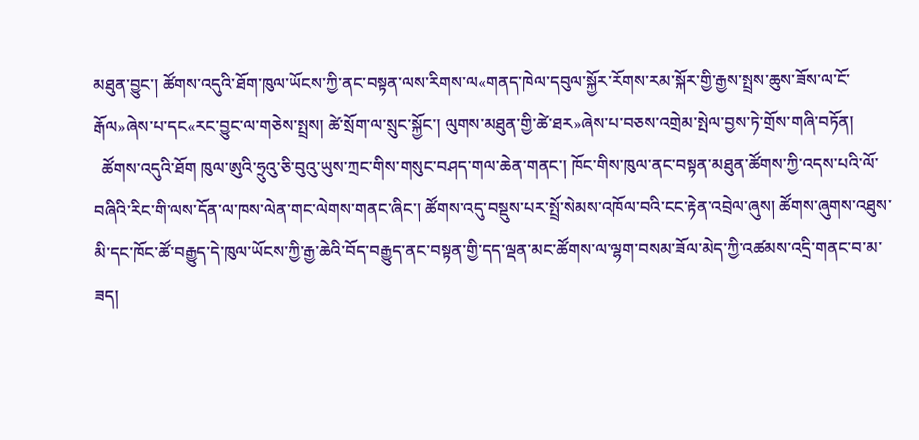མཐུན་བྱུང་། ཚོགས་འདུའི་ཐོག་ཁུལ་ཡོངས་ཀྱི་ནང་བསྟན་ལས་རིགས་ལ«གནད་ཁེལ་དབུལ་སྐྱོར་རོགས་རམ་སྐོར་གྱི་རྒྱས་སྤྲས་ཆུས་ཟོས་ལ་ངོ་རྒོལ»ཞེས་པ་དང«རང་བྱུང་ལ་གཅེས་སྤྲས། ཚེ་སྲོག་ལ་སྲུང་སྐྱོང་། ལུགས་མཐུན་གྱི་ཚེ་ཐར»ཞེས་པ་བཅས་འགྲེམ་སྤེལ་བྱས་ཏེ་གྲོས་གཞི་བཏོན།
  ཚོགས་འདུའི་ཐོག ཁུལ་ཨུའི་ཧྲུའུ་ཅི་བུའུ་ཡུས་ཀྲང་གིས་གསུང་བཤད་གལ་ཆེན་གནང་། ཁོང་གིས་ཁུལ་ནང་བསྟན་མཐུན་ཚོགས་ཀྱི་འདས་པའི་ལོ་བཞིའི་རིང་གི་ལས་དོན་ལ་ཁས་ལེན་གང་ལེགས་གནང་ཞིང་། ཚོགས་འདུ་བསྡུས་པར་སྤྲོ་སེམས་འཁོལ་བའི་ངང་རྟེན་འབྲེལ་ཞུས། ཚོགས་ཞུགས་འཐུས་མི་དང་ཁོང་ཚོ་བརྒྱུད་དེ་ཁུལ་ཡོངས་ཀྱི་རྒྱ་ཆེའི་བོད་བརྒྱུད་ནང་བསྟན་གྱི་དད་ལྡན་མང་ཚོགས་ལ་ལྷག་བསམ་ཟོལ་མེད་ཀྱི་འཚམས་འདྲི་གནང་བ་མ་ཟད།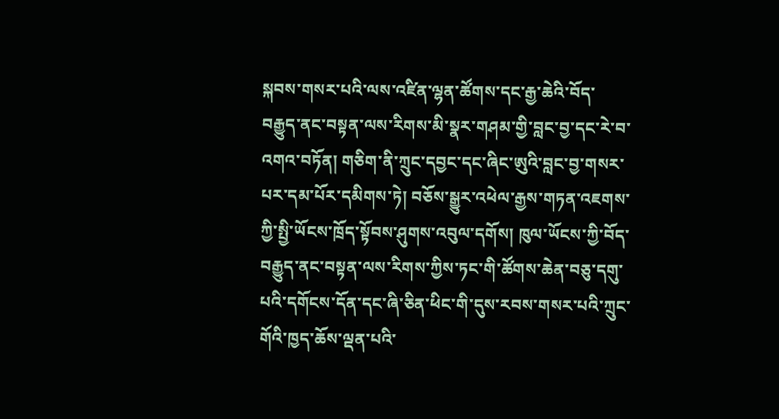སྐབས་གསར་པའི་ལས་འཛིན་ལྷན་ཚོགས་དང་རྒྱ་ཆེའི་བོད་བརྒྱུད་ནང་བསྟན་ལས་རིགས་མི་སྣར་གཤམ་གྱི་བླང་བྱ་དང་རེ་བ་འགའ་བཏོན། གཅིག་ནི་ཀྲུང་དབྱང་དང་ཞིང་ཨུའི་བླང་བྱ་གསར་པར་དམ་པོར་དམིགས་ཏེ། བཅོས་སྒྱུར་འཕེལ་རྒྱས་གཏན་འཇགས་ཀྱི་སྤྱི་ཡོངས་ཁྲོད་སྟོབས་ཤུགས་འབུལ་དགོས། ཁུལ་ཡོངས་ཀྱི་བོད་བརྒྱུད་ནང་བསྟན་ལས་རིགས་ཀྱིས་ཏང་གི་ཚོགས་ཆེན་བཅུ་དགུ་པའི་དགོངས་དོན་དང་ཞི་ཅིན་ཕིང་གི་དུས་རབས་གསར་པའི་ཀྲུང་གོའི་ཁྱད་ཆོས་ལྡན་པའི་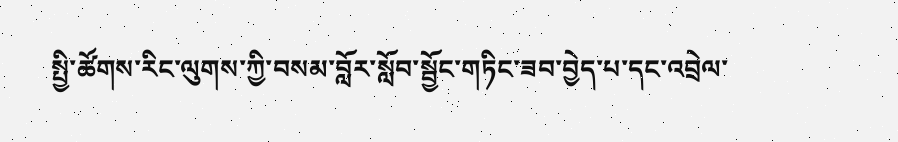སྤྱི་ཚོགས་རིང་ལུགས་ཀྱི་བསམ་བློར་སློབ་སྦྱོང་གཏིང་ཟབ་བྱེད་པ་དང་འབྲེལ་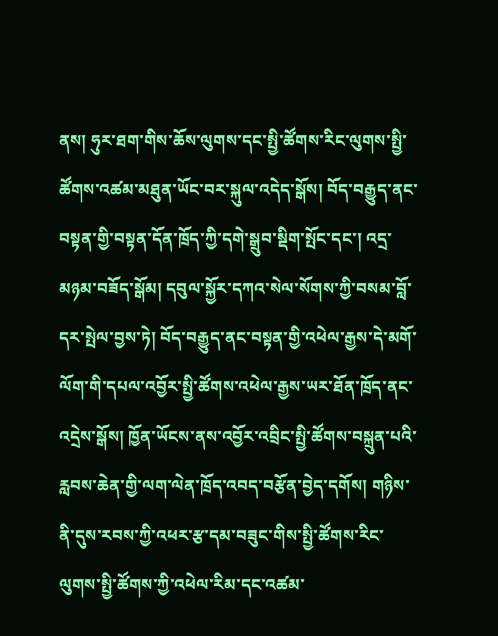ནས། ཧུར་ཐག་གིས་ཆོས་ལུགས་དང་སྤྱི་ཚོགས་རིང་ལུགས་སྤྱི་ཚོགས་འཚམ་མཐུན་ཡོང་བར་སྐུལ་འདེད་སྒོས། བོད་བརྒྱུད་ནང་བསྟན་གྱི་བསྟན་དོན་ཁྲོད་ཀྱི་དགེ་སྒྲུབ་སྡིག་སྤོང་དང་། འདྲ་མཉམ་བཟོད་སྒོམ། དབུལ་སྐྱོར་དཀའ་སེལ་སོགས་ཀྱི་བསམ་བློ་དར་སྤེལ་བྱས་ཏེ། བོད་བརྒྱུད་ནང་བསྟན་གྱི་འཕེལ་རྒྱས་དེ་མགོ་ལོག་གི་དཔལ་འབྱོར་སྤྱི་ཚོགས་འཕེལ་རྒྱས་ཡར་ཐོན་ཁྲོད་ནང་འདྲེས་སྒོས། ཁྱོན་ཡོངས་ནས་འབྱོར་འབྲིང་སྤྱི་ཚོགས་བསྐྲུན་པའི་རླབས་ཆེན་གྱི་ལག་ལེན་ཁྲོད་འབད་བརྩོན་བྱེད་དགོས། གཉིས་ནི་དུས་རབས་ཀྱི་འཕར་རྩ་དམ་བཟུང་གིས་སྤྱི་ཚོགས་རིང་ལུགས་སྤྱི་ཚོགས་ཀྱི་འཕེལ་རིམ་དང་འཚམ་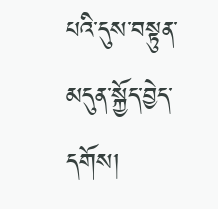པའི་དུས་བསྟུན་མདུན་སྐྱོད་བྱེད་དགོས།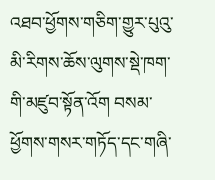འཐབ་ཕྱོགས་གཅིག་གྱུར་པུའུ་མི་རིགས་ཆོས་ལུགས་སྡེ་ཁག་གི་མཛུབ་སྟོན་འོག བསམ་ཕྱོགས་གསར་གཏོད་དང་གཞི་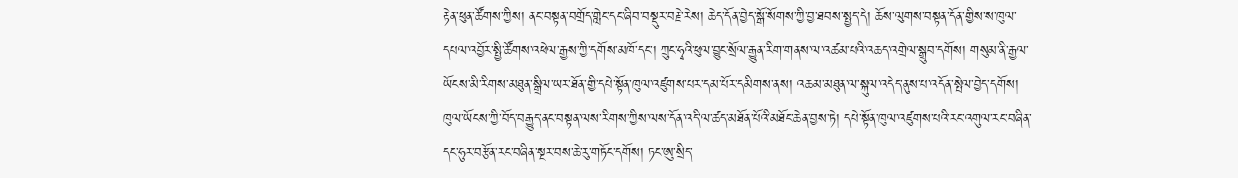རྟེན་ཕུན་ཚོགས་ཀྱིས། ནང་བསྟན་བགྲོད་གླེང་དང་ཞིབ་བསྡུར་བརྗེ་རེས། ཆེད་དོན་བྱེད་སྒོ་སོགས་ཀྱི་བྱ་ཐབས་སྤྱད་དེ། ཆོས་ལུགས་བསྟན་དོན་གྱིས་ས་ཁུལ་དཔལ་འབྱོར་སྤྱི་ཚོགས་འཕེལ་རྒྱས་ཀྱི་དགོས་མཁོ་དང་། ཀྲུང་ཧྭའི་ཕུལ་བྱུང་སྲོལ་རྒྱུན་རིག་གནས་ལ་འཚམ་པའི་འཆད་འགྲེལ་སྒྲུབ་དགོས། གསུམ་ནི་རྒྱལ་ཡོངས་མི་རིགས་མཐུན་སྒྲིལ་ཡར་ཐོན་གྱི་དཔེ་སྟོན་ཁུལ་འཛུགས་པར་དམ་པོར་དམིགས་ནས། འཆམ་མཐུན་ལ་སྐུལ་འདེད་ནུས་པ་འདོན་སྤེལ་བྱེད་དགོས། ཁུལ་ཡོངས་ཀྱི་བོད་བརྒྱུད་ནང་བསྟན་ལས་རིགས་ཀྱིས་ལས་དོན་འདི་ལ་ཚད་མཐོན་པོའི་མཐོང་ཆེན་བྱས་ཏེ། དཔེ་སྟོན་ཁུལ་འཛུགས་པའི་རང་འགུལ་རང་བཞིན་དང་ཧུར་བརྩོན་རང་བཞིན་སྔར་བས་ཆེ་རུ་གཏོང་དགོས། ཏང་ཨུ་སྲིད་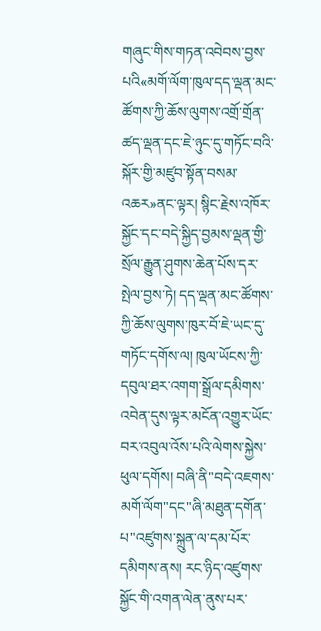གཞུང་གིས་གཏན་འབེབས་བྱས་པའི«མགོ་ལོག་ཁུལ་དད་ལྡན་མང་ཚོགས་ཀྱི་ཆོས་ལུགས་འགྲོ་གྲོན་ཚད་ལྡན་དང་ཇེ་ཉུང་དུ་གཏོང་བའི་སྐོར་གྱི་མཛུབ་སྟོན་བསམ་འཆར»ནང་ལྟར། སྙིང་རྗེས་འཁོར་སྐྱོང་དང་བདེ་སྐྱིད་བྱམས་ལྡན་གྱི་སྲོལ་རྒྱུན་ཤུགས་ཆེན་པོས་དར་སྤེལ་བྱས་ཏེ། དད་ལྡན་མང་ཚོགས་ཀྱི་ཆོས་ལུགས་ཁུར་བོ་ཇེ་ཡང་དུ་གཏོང་དགོས་ལ། ཁུལ་ཡོངས་ཀྱི་དབུལ་ཐར་འགག་སྒྲོལ་དམིགས་འབེན་དུས་ལྟར་མངོན་འགྱུར་ཡོང་བར་འབུལ་འོས་པའི་ལེགས་སྐྱེས་ཕུལ་དགོས། བཞི་ནི"བདེ་འཇགས་མགོ་ལོག"དང"ཞི་མཐུན་དགོན་པ"འཛུགས་སྐྲུན་ལ་དམ་པོར་དམིགས་ནས། རང་ཉིད་འཛུགས་སྐྱོང་གི་འགན་ལེན་ནུས་པར་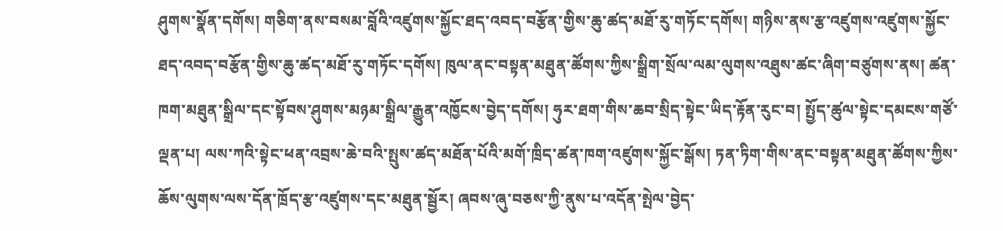ཤུགས་སྣོན་དགོས། གཅིག་ནས་བསམ་བློའི་འཛུགས་སྐྱོང་ཐད་འབད་བརྩོན་གྱིས་ཆུ་ཚད་མཐོ་རུ་གཏོང་དགོས། གཉིས་ནས་རྩ་འཛུགས་འཛུགས་སྐྱོང་ཐད་འབད་བརྩོན་གྱིས་ཆུ་ཚད་མཐོ་རུ་གཏོང་དགོས། ཁུལ་ནང་བསྟན་མཐུན་ཚོགས་ཀྱིས་སྒྲིག་སྲོལ་ལམ་ལུགས་འཐུས་ཚང་ཞིག་བཙུགས་ནས། ཚན་ཁག་མཐུན་སྒྲིལ་དང་སྟོབས་ཤུགས་མཉམ་སྒྲིལ་རྒྱུན་འཁྱོངས་བྱེད་དགོས། ཧུར་ཐག་གིས་ཆབ་སྲིད་སྟེང་ཡིད་རྟོན་རུང་བ། སྤྱོད་ཚུལ་སྟེང་དམངས་གཙོ་ལྡན་པ། ལས་ཀའི་སྟེང་ཕན་འབྲས་ཆེ་བའི་སྤུས་ཚད་མཐོན་པོའི་མགོ་ཁྲིད་ཚན་ཁག་འཛུགས་སྐྱོང་སྒོས། ཏན་ཏིག་གིས་ནང་བསྟན་མཐུན་ཚོགས་ཀྱིས་ཆོས་ལུགས་ལས་དོན་ཁྲོད་རྩ་འཛུགས་དང་མཐུན་སྦྱོར། ཞབས་ཞུ་བཅས་ཀྱི་ནུས་པ་འདོན་སྤེལ་བྱེད་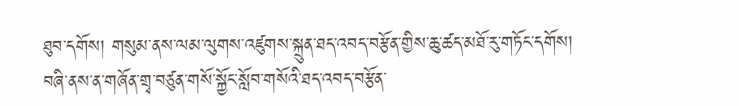ཐུབ་དགོས། གསུམ་ནས་ལམ་ལུགས་འཛུགས་སྐྲུན་ཐད་འབད་བརྩོན་གྱིས་ཆུ་ཚད་མཐོ་རུ་གཏོང་དགོས། བཞི་ནས་ན་གཞོན་གྲྭ་བཙུན་གསོ་སྐྱོང་སློབ་གསོའི་ཐད་འབད་བརྩོན་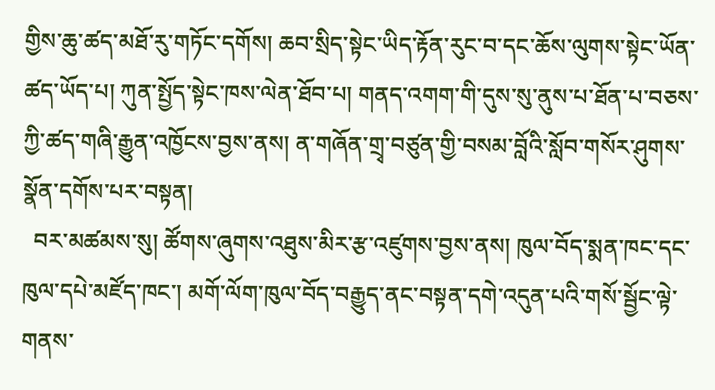གྱིས་ཆུ་ཚད་མཐོ་རུ་གཏོང་དགོས། ཆབ་སྲིད་སྟེང་ཡིད་རྟོན་རུང་བ་དང་ཆོས་ལུགས་སྟེང་ཡོན་ཚད་ཡོད་པ། ཀུན་སྤྱོད་སྟེང་ཁས་ལེན་ཐོབ་པ། གནད་འགག་གི་དུས་སུ་ནུས་པ་ཐོན་པ་བཅས་ཀྱི་ཚད་གཞི་རྒྱུན་འཁྱོངས་བྱས་ནས། ན་གཞོན་གྲྭ་བཙུན་གྱི་བསམ་བློའི་སློབ་གསོར་ཤུགས་སྣོན་དགོས་པར་བསྟན།
  བར་མཚམས་སུ། ཚོགས་ཞུགས་འཐུས་མིར་རྩ་འཛུགས་བྱས་ནས། ཁུལ་བོད་སྨན་ཁང་དང་ཁུལ་དཔེ་མཛོད་ཁང་། མགོ་ལོག་ཁུལ་བོད་བརྒྱུད་ནང་བསྟན་དགེ་འདུན་པའི་གསོ་སྦྱོང་ལྟེ་གནས་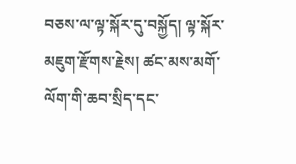བཅས་ལ་ལྟ་སྐོར་དུ་བསྐྱོད། ལྟ་སྐོར་མཇུག་རྫོགས་རྗེས། ཚང་མས་མགོ་ལོག་གི་ཆབ་སྲིད་དང་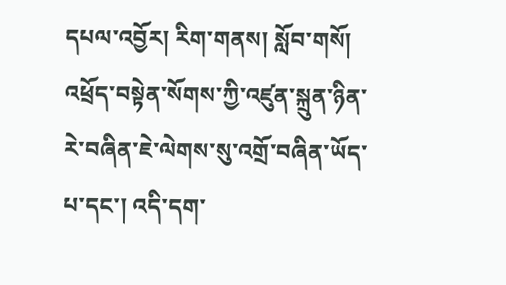དཔལ་འབྱོར། རིག་གནས། སློབ་གསོ། འཕྲོད་བསྟེན་སོགས་ཀྱི་འཛུན་སྐྲུན་ཉིན་རེ་བཞིན་ཇེ་ལེགས་སུ་འགྲོ་བཞིན་ཡོད་པ་དང་། འདི་དག་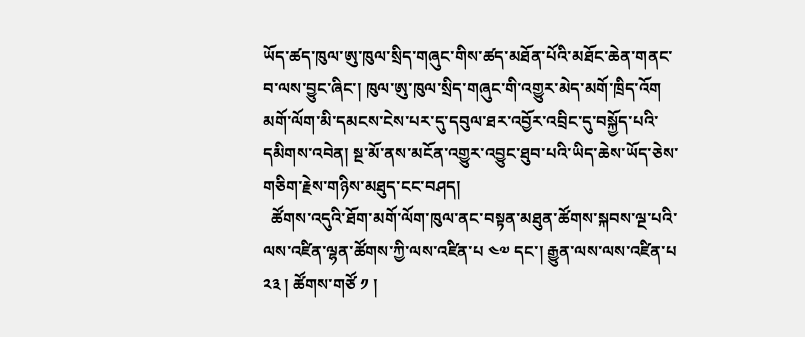ཡོད་ཚད་ཁུལ་ཨུ་ཁུལ་སྲིད་གཞུང་གིས་ཚད་མཐོན་པོའི་མཐོང་ཆེན་གནང་བ་ལས་བྱུང་ཞིང་། ཁུལ་ཨུ་ཁུལ་སྲིད་གཞུང་གི་འགྱུར་མེད་མགོ་ཁྲིད་འོག མགོ་ལོག་མི་དམངས་ངེས་པར་དུ་དབུལ་ཐར་འབྱོར་འབྲིང་དུ་བསྐྱོད་པའི་དམིགས་འབེན། སྔ་མོ་ནས་མངོན་འགྱུར་འབྱུང་ཐུབ་པའི་ཡིད་ཆེས་ཡོད་ཅེས་གཅིག་རྗེས་གཉིས་མཐུད་ངང་བཤད།
  ཚོགས་འདུའི་ཐོག་མགོ་ལོག་ཁུལ་ནང་བསྟན་མཐུན་ཚོགས་སྐབས་ལྔ་པའི་ལས་འཛིན་ལྷན་ཚོགས་ཀྱི་ལས་འཛིན་པ ༤༧ དང་། རྒྱུན་ལས་ལས་འཛིན་པ ༢༣ ། ཚོགས་གཙོ ༡ །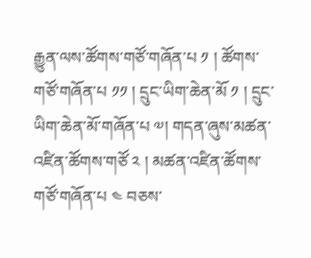རྒྱུན་ལས་ཚོགས་གཙོ་གཞོན་པ ༡ ། ཚོགས་གཙོ་གཞོན་པ ༡༡ ། དྲུང་ཡིག་ཆེན་མོ ༡ ། དྲུང་ཡིག་ཆེན་མོ་གཞོན་པ ༧། གདན་ཞུས་མཚན་འཛིན་ཚོགས་གཙོ ༢ ། མཚན་འཛིན་ཚོགས་གཙོ་གཞོན་པ ༤ བཅས་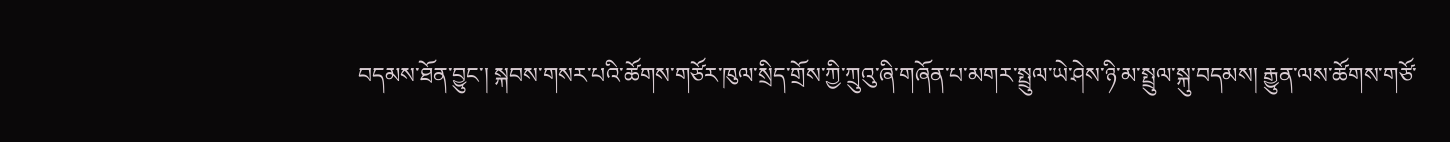བདམས་ཐོན་བྱུང་། སྐབས་གསར་པའི་ཚོགས་གཙོར་ཁུལ་སྲིད་གྲོས་ཀྱི་ཀྲུའུ་ཞི་གཞོན་པ་མགར་སྤྲུལ་ཡེ་ཤེས་ཉི་མ་སྤྲུལ་སྐུ་བདམས། རྒྱུན་ལས་ཚོགས་གཙོ་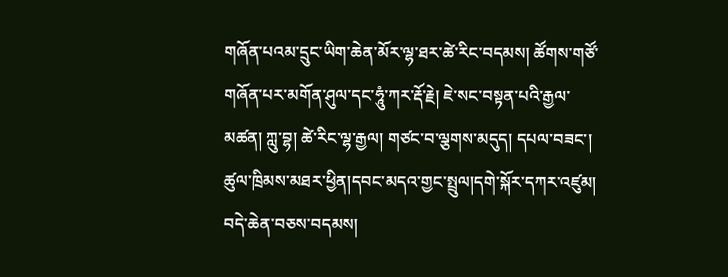གཞོན་པའམ་དྲུང་ཡིག་ཆེན་མོར་ལྷ་ཐར་ཚེ་རིང་བདམས། ཚོགས་གཙོ་གཞོན་པར་མགོན་ཤུལ་དང་ཧཱུཾ་ཀར་རྡོ་རྗེ། ཇེ་སང་བསྟན་པའི་རྒྱལ་མཚན། ཀླུ་བྷ། ཚེ་རིང་ལྷ་རྒྱལ། གཙང་བ་ལྕགས་མདུད། དཔལ་བཟང་། ཚུལ་ཁྲིམས་མཐར་ཕྱིན།དབང་མདའ་གྱང་སྤྲུལ།དགེ་སྐོར་དཀར་འཛུམ། བདེ་ཆེན་བཅས་བདམས།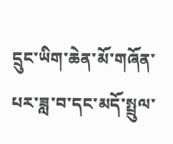དྲུང་ཡིག་ཆེན་མོ་གཞོན་པར་ཟླ་བ་དང་མདོ་སྤྲུལ་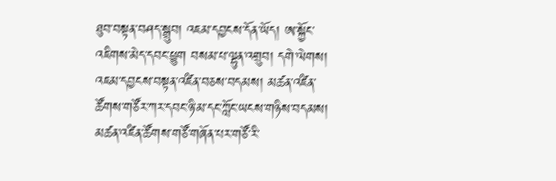ཐུབ་བསྟན་བཤད་སྒྲུབ། འཇམ་དབྱངས་དོན་ཡོད། ཨ་སྐྱོང་འཇིགས་མེད་དབང་ཕྱུག བསམ་པ་ལྷུན་འགྲུབ། དགེ་ལེགས། འཇམ་དབྱངས་བསྟན་འཛིན་བཅས་བདམས། མཚན་འཛིན་ཚོགས་གཙོར་ཀར་དབང་ཉི་མ་དང་ཀློང་ཡངས་གཉིས་བདམས། མཚན་འཛིན་ཚོགས་གཙོ་གཞོན་པར་གཙོ་རི་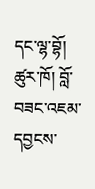དང་ལྷ་བྷོ། ཚུར་ཁོ། བློ་བཟང་འཇམ་དབྱངས་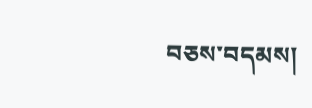བཅས་བདམས།